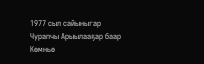1977 сыл сайыныгар Чурапчы Арыылааҕар баар Көмньө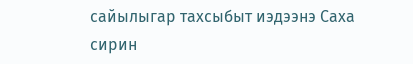сайылыгар тахсыбыт иэдээнэ Саха сирин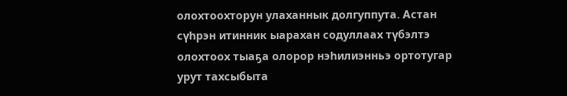олохтоохторун улаханнык долгуппута. Астан сүһрэн итинник ыарахан содуллаах түбэлтэ олохтоох тыаҕа олорор нэһилиэнньэ ортотугар урут тахсыбыта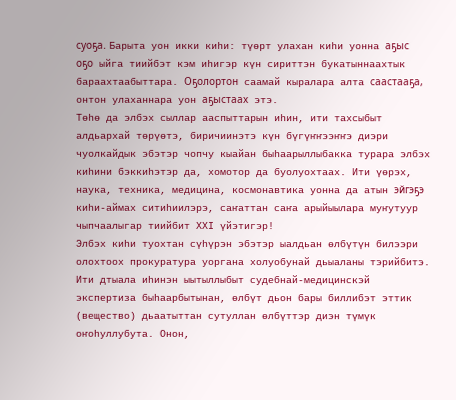суоҕа. Барыта уон икки киһи: түөрт улахан киһи уонна аҕыс оҕо ыйга тиийбэт кэм иһигэр күн сириттэн букатыннаахтык бараахтаабыттара. Оҕолортон саамай кыралара алта саастааҕа, онтон улаханнара уон аҕыстаах этэ.
Төһө да элбэх сыллар ааспыттарын иһин, ити тахсыбыт алдьархай төрүөтэ, биричиинэтэ күн бүгүҥҥээҥҥэ диэри чуолкайдык эбэтэр чопчу кыайан быһаарыллыбакка турара элбэх киһини бэккиһэтэр да, хомотор да буолуохтаах. Ити үөрэх, наука, техника, медицина, космонавтика уонна да атын эйгэҕэ киһи-аймах ситиһиилэрэ, саҥаттан саҥа арыйыылара муҥутуур чыпчаалыгар тиийбит ХХI үйэтигэр!
Элбэх киһи туохтан сүһүрэн эбэтэр ыалдьан өлбүтүн билээри олохтоох прокуратура уоргана холуобунай дьыаланы тэрийбитэ. Ити дтыала иһинэн ыытыллыбыт судебнай-медицинскэй экспертиза быһаарбытынан, өлбүт дьон бары биллибэт эттик (вещество) дьаатыттан сутуллан өлбүттэр диэн түмүк оҥоһуллубута. Онон,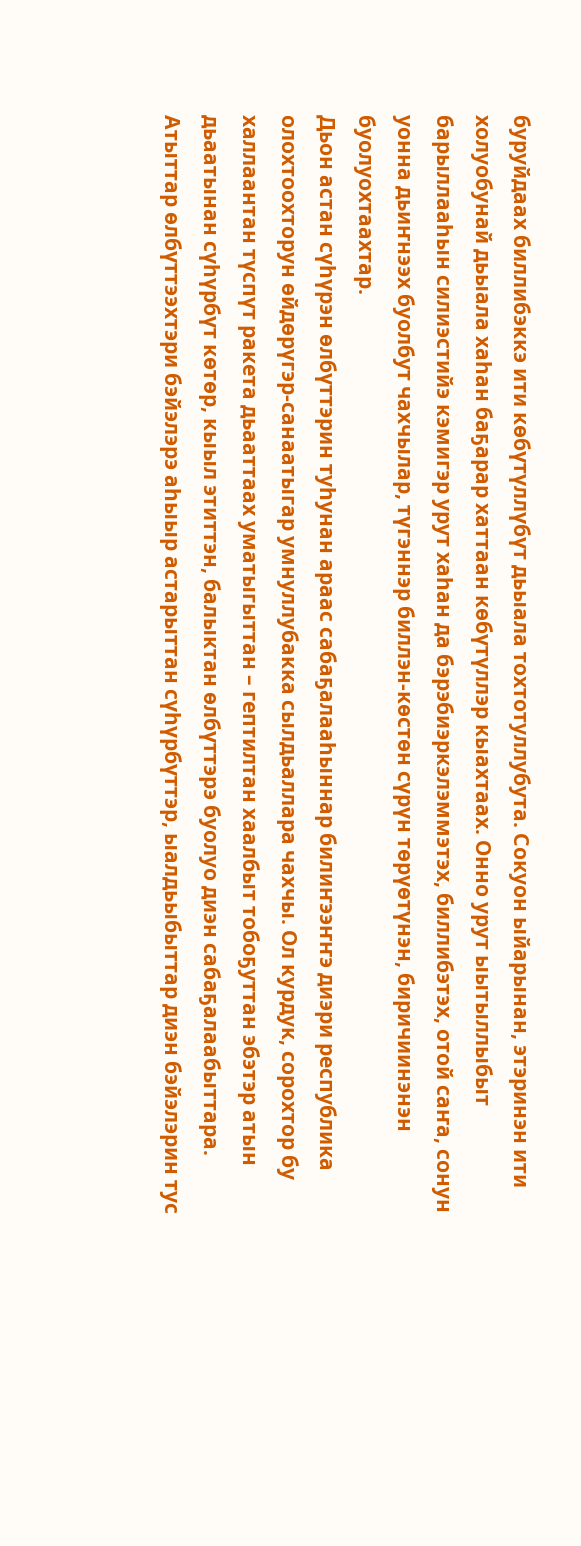буруйдаах биллибэккэ ити көбүтүллүбүт дьыала тохтотуллубута. Сокуон ыйарынан, этэринэн ити холуобунай дьыала хаһан баҕарар хаттаан көбүтүллэр кыахтаах. Онно урут ыытыллыбыт барыллааһын силиэстийэ кэмигэр урут хаһан да бэрэбиэркэлэммэтэх, биллибэтэх, отой саҥа, сонун уонна дьиҥнээх буолбут чахчылар, түгэннэр биллэн-көстөн сүрүн төрүөтүнэн, биричиинэнэн буолуохтаахтар.
Дьон астан сүһүрэн өлбүттэрин туһунан араас сабаҕалааһыннар билиҥээҥҥэ диэри республика олохтоохторун өйдөрүгэр-санаатыгар умнуллубакка сылдьаллара чахчы. Ол курдук, сорохтор бу халлаантан түспүт ракета дьааттаах уматыгыттан – гептилтан хаалбыт тобоҕуттан эбэтэр атын дьаатынан сүһүрбүт көтөр, кыыл этиттэн, балыктан өлбүттэрэ буолуо диэн сабаҕалаабыттара. Атыттар өлбүттээхтэри бэйэлэрэ аһыыр астарыттан сүһүрбүттэр, ыалдьыбыттар диэн бэйэлэрин тус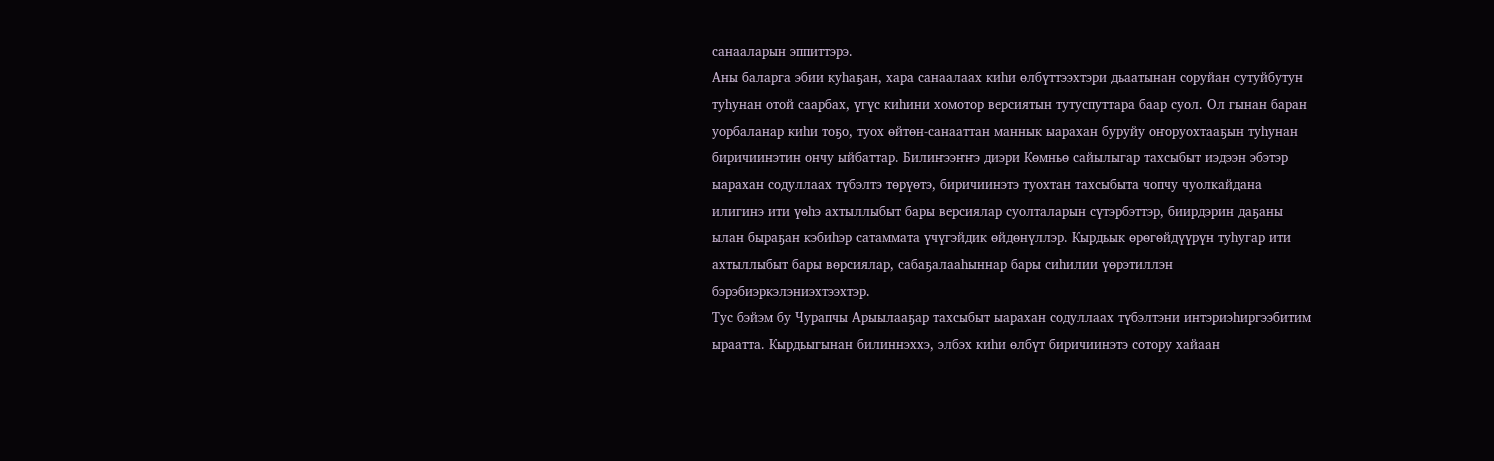санааларын эппиттэрэ.
Аны баларга эбии куһаҕан, хара санаалаах киһи өлбүттээхтэри дьаатынан соруйан сутуйбутун туһунан отой саарбах, үгүс киһини хомотор версиятын тутуспуттара баар суол. Ол гынан баран уорбаланар киһи тоҕо, туох өйтөн-санааттан маннык ыарахан буруйу оҥоруохтааҕын туһунан биричиинэтин ончу ыйбаттар. Билиҥээҥҥэ диэри Көмньө сайылыгар тахсыбыт иэдээн эбэтэр ыарахан содуллаах түбэлтэ төрүөтэ, биричиинэтэ туохтан тахсыбыта чопчу чуолкайдана илигинэ ити үөһэ ахтыллыбыт бары версиялар суолталарын сүтэрбэттэр, биирдэрин даҕаны ылан быраҕан кэбиһэр сатаммата үчүгэйдик өйдөнүллэр. Кырдьык өрөгөйдүүрүн туһугар ити ахтыллыбыт бары вөрсиялар, сабаҕалааһыннар бары сиһилии үөрэтиллэн бэрэбиэркэлэниэхтээхтэр.
Тус бэйэм бу Чурапчы Арыылааҕар тахсыбыт ыарахан содуллаах түбэлтэни интэриэһиргээбитим ыраатта. Кырдьыгынан билиннэххэ, элбэх киһи өлбүт биричиинэтэ сотору хайаан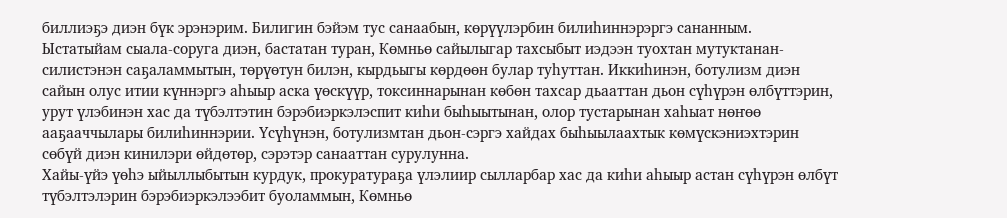биллиэҕэ диэн бүк эрэнэрим. Билигин бэйэм тус санаабын, көрүүлэрбин билиһиннэрэргэ сананным.
Ыстатыйам сыала-соруга диэн, бастатан туран, Көмньө сайылыгар тахсыбыт иэдээн туохтан мутуктанан-силистэнэн саҕаламмытын, төрүөтун билэн, кырдьыгы көрдөөн булар туһуттан. Иккиһинэн, ботулизм диэн сайын олус итии күннэргэ аһыыр аска үөскүүр, токсиннарынан көбөн тахсар дьааттан дьон сүһүрэн өлбүттэрин, урут үлэбинэн хас да түбэлтэтин бэрэбиэркэлэспит киһи быһыытынан, олор тустарынан хаһыат нөҥөө ааҕааччылары билиһиннэрии. Үсүһүнэн, ботулизмтан дьон-сэргэ хайдах быһыылаахтык көмүскэниэхтэрин сөбүй диэн кинилэри өйдөтөр, сэрэтэр санааттан сурулунна.
Хайы-үйэ үөһэ ыйыллыбытын курдук, прокуратураҕа үлэлиир сылларбар хас да киһи аһыыр астан сүһүрэн өлбүт түбэлтэлэрин бэрэбиэркэлээбит буоламмын, Көмньө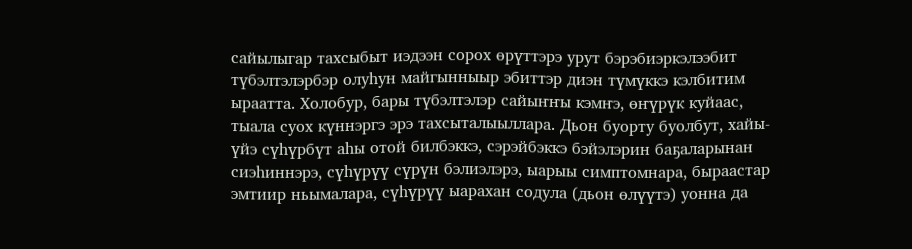сайылыгар тахсыбыт иэдээн сорох өрүттэрэ урут бэрэбиэркэлээбит түбэлтэлэрбэр олуһун майгынныыр эбиттэр диэн түмүккэ кэлбитим ыраатта. Холобур, бары түбэлтэлэр сайыҥҥы кэмҥэ, өҥүрүк куйаас, тыала суох күннэргэ эрэ тахсыталыыллара. Дьон буорту буолбут, хайы-үйэ сүһүрбүт аһы отой билбэккэ, сэрэйбэккэ бэйэлэрин баҕаларынан сиэһиннэрэ, сүһүрүү сүрүн бэлиэлэрэ, ыарыы симптомнара, быраастар эмтиир ньымалара, сүһүрүү ыарахан содула (дьон өлүүтэ) уонна да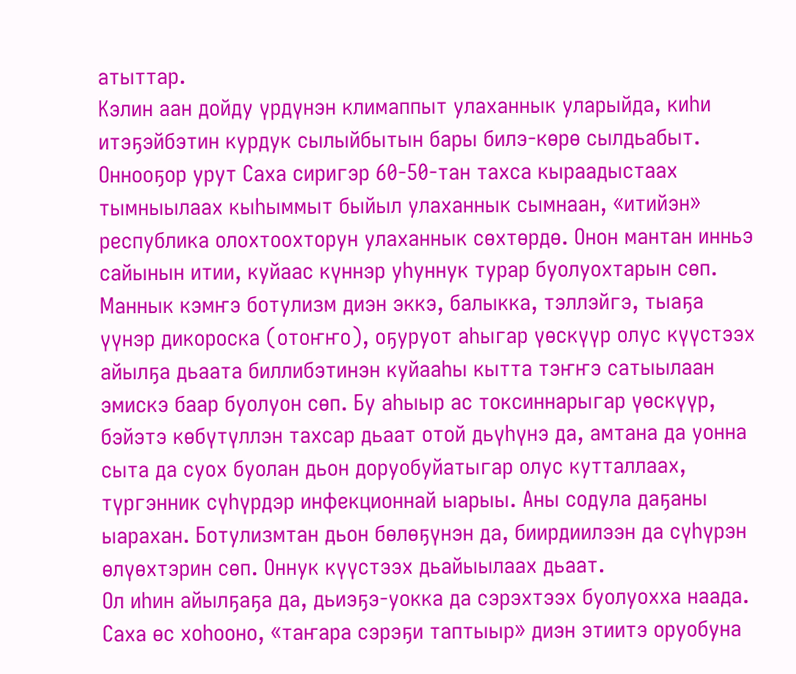атыттар.
Кэлин аан дойду үрдүнэн климаппыт улаханнык уларыйда, киһи итэҕэйбэтин курдук сылыйбытын бары билэ-көрө сылдьабыт. Оннооҕор урут Саха сиригэр 60-50-тан тахса кыраадыстаах тымныылаах кыһыммыт быйыл улаханнык сымнаан, «итийэн» республика олохтоохторун улаханнык сөхтөрдө. Онон мантан инньэ сайынын итии, куйаас күннэр уһуннук турар буолуохтарын сөп.
Маннык кэмҥэ ботулизм диэн эккэ, балыкка, тэллэйгэ, тыаҕа үүнэр дикороска (отоҥҥо), оҕуруот аһыгар үөскүүр олус күүстээх айылҕа дьаата биллибэтинэн куйааһы кытта тэҥҥэ сатыылаан эмискэ баар буолуон сөп. Бу аһыыр ас токсиннарыгар үөскүүр, бэйэтэ көбүтүллэн тахсар дьаат отой дьүһүнэ да, амтана да уонна сыта да суох буолан дьон доруобуйатыгар олус кутталлаах, түргэнник сүһүрдэр инфекционнай ыарыы. Аны содула даҕаны ыарахан. Ботулизмтан дьон бөлөҕүнэн да, биирдиилээн да сүһүрэн өлүөхтэрин сөп. Оннук күүстээх дьайыылаах дьаат.
Ол иһин айылҕаҕа да, дьиэҕэ-уокка да сэрэхтээх буолуохха наада. Саха өс хоһооно, «таҥара сэрэҕи таптыыр» диэн этиитэ оруобуна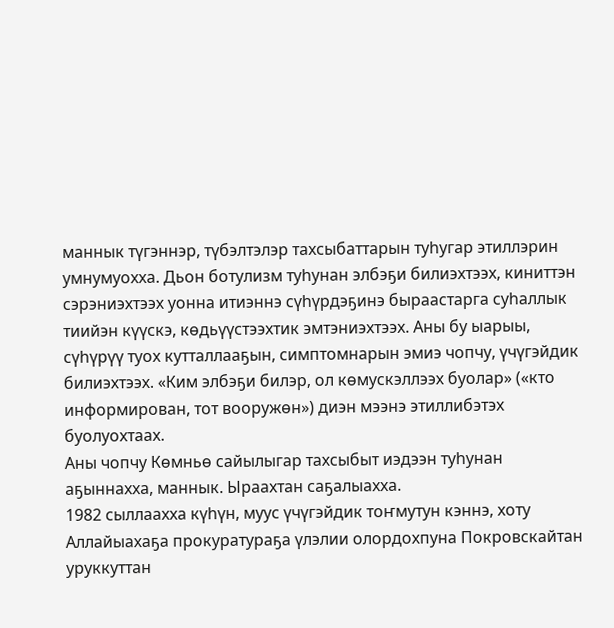маннык түгэннэр, түбэлтэлэр тахсыбаттарын туһугар этиллэрин умнумуохха. Дьон ботулизм туһунан элбэҕи билиэхтээх, киниттэн сэрэниэхтээх уонна итиэннэ сүһүрдэҕинэ быраастарга суһаллык тиийэн күүскэ, көдьүүстээхтик эмтэниэхтээх. Аны бу ыарыы, сүһүрүү туох кутталлааҕын, симптомнарын эмиэ чопчу, үчүгэйдик билиэхтээх. «Ким элбэҕи билэр, ол көмускэллээх буолар» («кто информирован, тот вооружөн») диэн мээнэ этиллибэтэх буолуохтаах.
Аны чопчу Көмньө сайылыгар тахсыбыт иэдээн туһунан аҕыннахха, маннык. Ыраахтан саҕалыахха.
1982 сыллаахха күһүн, муус үчүгэйдик тоҥмутун кэннэ, хоту Аллайыахаҕа прокуратураҕа үлэлии олордохпуна Покровскайтан уруккуттан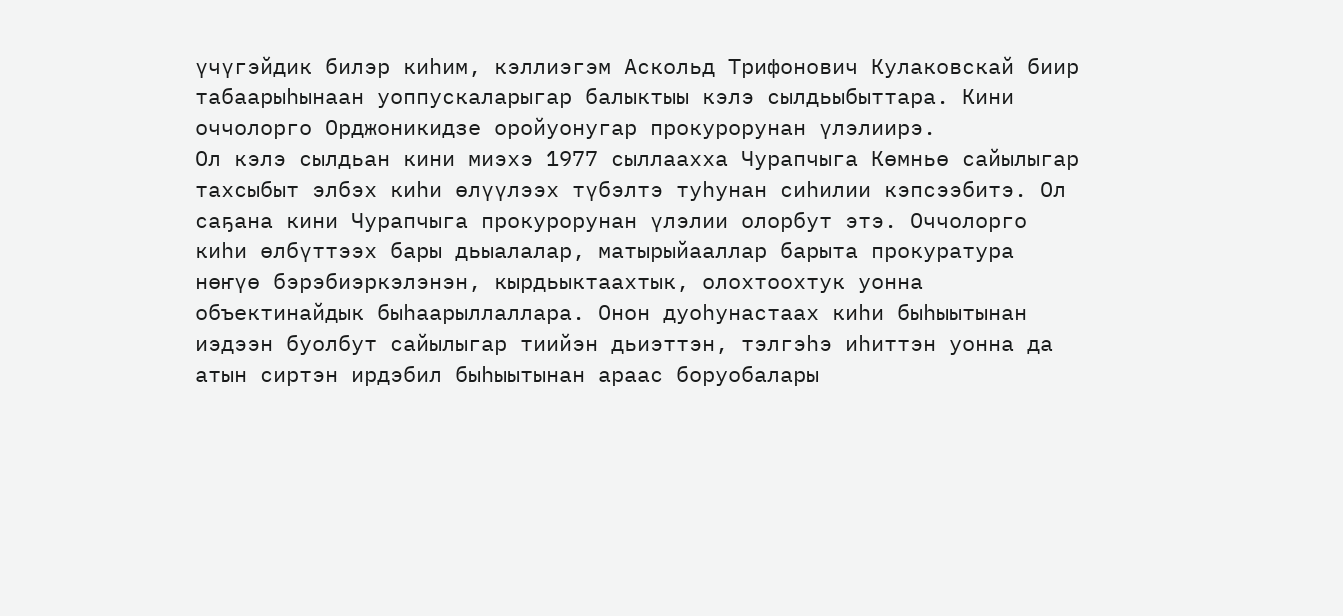үчүгэйдик билэр киһим, кэллиэгэм Аскольд Трифонович Кулаковскай биир табаарыһынаан уоппускаларыгар балыктыы кэлэ сылдьыбыттара. Кини оччолорго Орджоникидзе оройуонугар прокурорунан үлэлиирэ.
Ол кэлэ сылдьан кини миэхэ 1977 сыллаахха Чурапчыга Көмньө сайылыгар тахсыбыт элбэх киһи өлүүлээх түбэлтэ туһунан сиһилии кэпсээбитэ. Ол саҕана кини Чурапчыга прокурорунан үлэлии олорбут этэ. Оччолорго киһи өлбүттээх бары дьыалалар, матырыйааллар барыта прокуратура нөҥүө бэрэбиэркэлэнэн, кырдьыктаахтык, олохтоохтук уонна объектинайдык быһаарыллаллара. Онон дуоһунастаах киһи быһыытынан иэдээн буолбут сайылыгар тиийэн дьиэттэн, тэлгэһэ иһиттэн уонна да атын сиртэн ирдэбил быһыытынан араас боруобалары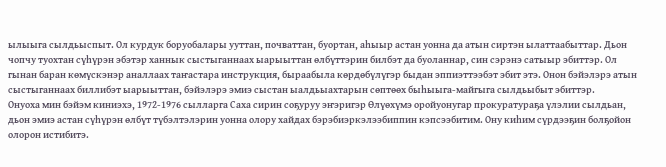ылыыга сылдьыспыт. Ол курдук боруобалары ууттан, почваттан, буортан, аһыыр астан уонна да атын сиртэн ылаттаабыттар. Дьон чопчу туохтан сүһүрэн эбэтэр ханнык сыстыганнаах ыарыыттан өлбүттэрин билбэт да буоланнар, син сэрэнэ сатыыр эбиттэр. Ол гынан баран көмүскэнэр аналлаах таҥастара инструкция, быраабыла көрдөбүлүгэр быдан эппиэттээбэт эбит этэ. Онон бэйэлэрэ атын сыстыганнаах биллибэт ыарыыттан, бэйэлэрэ эмиэ сыстан ыалдьыахтарын сөптөөх быһыыга-майгыга сылдьыбыт эбиттэр.
Онуоха мин бэйэм киниэхэ, 1972-1976 сылларга Саха сирин соҕуруу эҥэригэр Өлүөхүмэ оройуонугар прокуратураҕа үлэлии сылдьан, дьон эмиэ астан сүһүрэн өлбүт түбэлтэлэрин уонна олору хайдах бэрэбиэркэлээбиппин кэпсээбитим. Ону киһим сүрдээҕин болҕойон олорон истибитэ.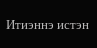Итиэннэ истэн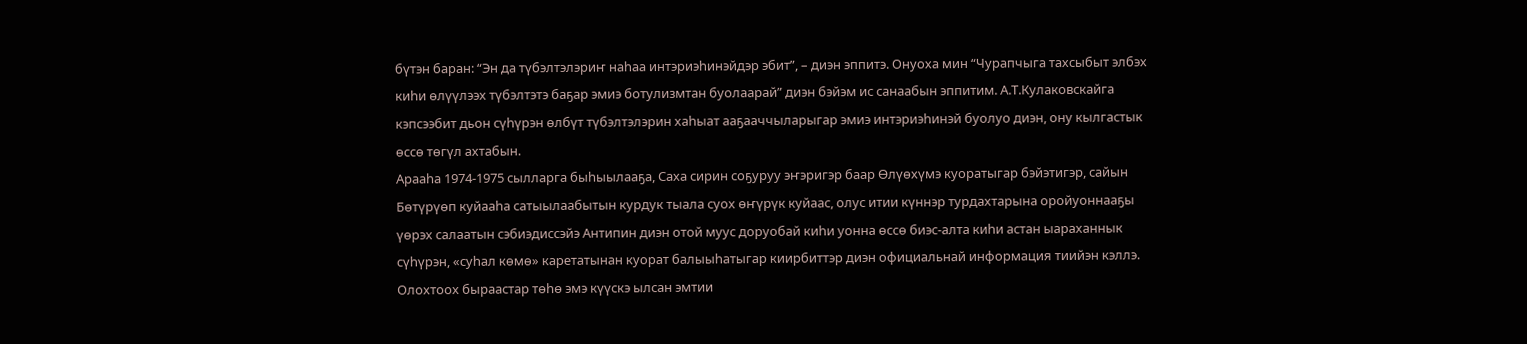бүтэн баран: “Эн да түбэлтэлэриҥ наһаа интэриэһинэйдэр эбит”, – диэн эппитэ. Онуоха мин “Чурапчыга тахсыбыт элбэх киһи өлүүлээх түбэлтэтэ баҕар эмиэ ботулизмтан буолаарай” диэн бэйэм ис санаабын эппитим. А.Т.Кулаковскайга кэпсээбит дьон сүһүрэн өлбүт түбэлтэлэрин хаһыат ааҕааччыларыгар эмиэ интэриэһинэй буолуо диэн, ону кылгастык өссө төгүл ахтабын.
Арааһа 1974-1975 сылларга быһыылааҕа, Саха сирин соҕуруу эҥэригэр баар Өлүөхүмэ куоратыгар бэйэтигэр, сайын Бөтүрүөп куйааһа сатыылаабытын курдук тыала суох өҥүрүк куйаас, олус итии күннэр турдахтарына оройуоннааҕы үөрэх салаатын сэбиэдиссэйэ Антипин диэн отой муус доруобай киһи уонна өссө биэс-алта киһи астан ыараханнык сүһүрэн, «суһал көмө» каретатынан куорат балыыһатыгар киирбиттэр диэн официальнай информация тиийэн кэллэ. Олохтоох быраастар төһө эмэ күүскэ ылсан эмтии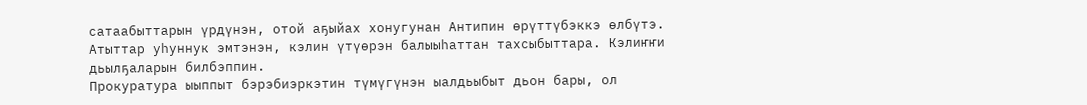сатаабыттарын үрдүнэн, отой аҕыйах хонугунан Антипин өрүттүбэккэ өлбүтэ. Атыттар уһуннук эмтэнэн, кэлин үтүөрэн балыыһаттан тахсыбыттара. Кэлиҥҥи дьылҕаларын билбэппин.
Прокуратура ыыппыт бэрэбиэркэтин түмүгүнэн ыалдьыбыт дьон бары, ол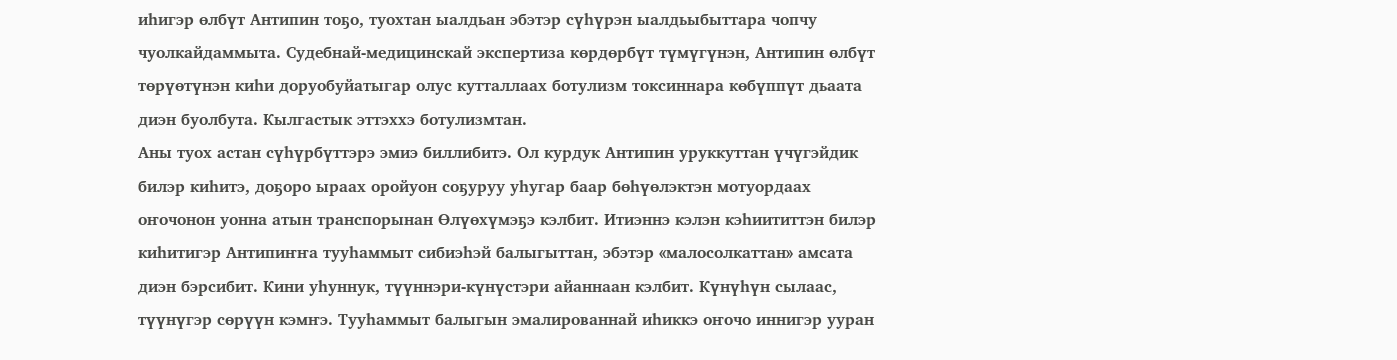иһигэр өлбүт Антипин тоҕо, туохтан ыалдьан эбэтэр сүһүрэн ыалдьыбыттара чопчу чуолкайдаммыта. Судебнай-медицинскай экспертиза көрдөрбүт түмүгүнэн, Антипин өлбүт төрүөтүнэн киһи доруобуйатыгар олус кутталлаах ботулизм токсиннара көбүппүт дьаата диэн буолбута. Кылгастык эттэххэ ботулизмтан.
Аны туох астан сүһүрбүттэрэ эмиэ биллибитэ. Ол курдук Антипин уруккуттан үчүгэйдик билэр киһитэ, доҕоро ыраах оройуон соҕуруу уһугар баар бөһүөлэктэн мотуордаах оҥочонон уонна атын транспорынан Өлүөхүмэҕэ кэлбит. Итиэннэ кэлэн кэһиититтэн билэр киһитигэр Антипиҥҥа тууһаммыт сибиэһэй балыгыттан, эбэтэр «малосолкаттан» амсата диэн бэрсибит. Кини уһуннук, түүннэри-күнүстэри айаннаан кэлбит. Күнүһүн сылаас, түүнүгэр сөрүүн кэмҥэ. Тууһаммыт балыгын эмалированнай иһиккэ оҥочо иннигэр ууран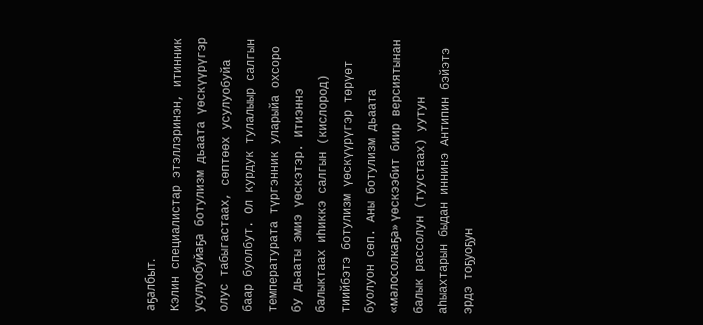аҕалбыт.
Кэлин специалистар этэллэринэн, итинник усулуобуйаҕа ботулизм дьаата үөскүүрүгэр олус табыгастаах, сөптөөх усулуобуйа баар буолбут. Ол курдук тулалыыр салгын температурата түргэнник уларыйа охсоро бу дьааты эмиэ үөскэтэр. Итиэннэ балыктаах иһиккэ салгын (кислород) тиийбэтэ ботулизм үөскүүрүгэр төрүөт буолуон сөп. Аны ботулизм дьаата «малосолкаҕа» үөскээбит биир версиятынан балык рассолун (туустаах) уутун аһыахтарын быдан иннинэ Антипин бэйэтэ эрдэ тоҕуоҕун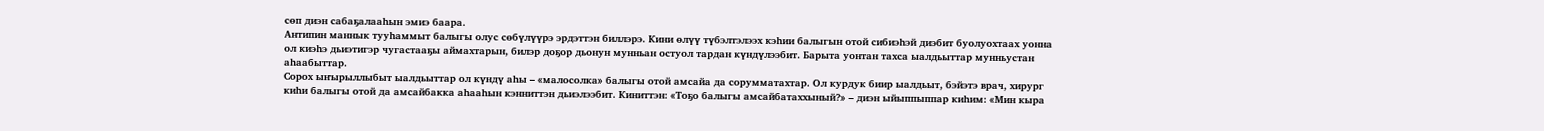сөп диэн сабаҕалааһын эмиэ баара.
Антипин маннык тууһаммыт балыгы олус сөбүлүүрэ эрдэттэн биллэрэ. Кини өлүү түбэлтэлээх кэһии балыгын отой сибиэһэй диэбит буолуохтаах уонна ол киэһэ дьиэтигэр чугастааҕы аймахтарын, билэр доҕор дьонун мунньан остуол тардан күндүлээбит. Барыта уонтан тахса ыалдьыттар мунньустан аһаабыттар.
Сорох ыҥырыллыбыт ыалдьыттар ол күндү аһы – «малосолка» балыгы отой амсайа да сорумматахтар. Ол курдук биир ыалдьыт, бэйэтэ врач, хирург киһи балыгы отой да амсайбакка аһааһын кэнниттэн дьиэлээбит. Киниттэн: «Тоҕо балыгы амсайбатаххыный?» – диэн ыйыппыппар киһим: «Мин кыра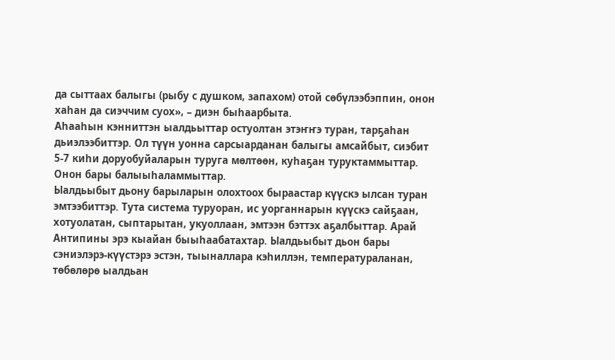да сыттаах балыгы (рыбу с душком, запахом) отой сөбүлээбэппин, онон хаһан да сиэччим суох», – диэн быһаарбыта.
Аһааһын кэнниттэн ыалдьыттар остуолтан этэҥҥэ туран, тарҕаһан дьиэлээбиттэр. Ол түүн уонна сарсыарданан балыгы амсайбыт, сиэбит 5-7 киһи доруобуйаларын туруга мөлтөөн, куһаҕан туруктаммыттар. Онон бары балыыһаламмыттар.
Ыалдьыбыт дьону барыларын олохтоох быраастар күүскэ ылсан туран эмтээбиттэр. Тута система туруоран, ис уорганнарын күүскэ сайҕаан, хотуолатан, сыптарытан, укуоллаан, эмтээн бэттэх аҕалбыттар. Арай Антипины эрэ кыайан быыһаабатахтар. Ыалдьыбыт дьон бары сэниэлэрэ-күүстэрэ эстэн, тыыналлара кэһиллэн, температураланан, төбөлөрө ыалдьан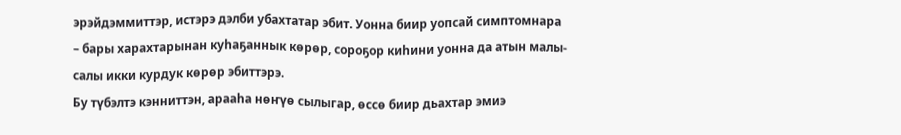эрэйдэммиттэр, истэрэ дэлби убахтатар эбит. Уонна биир уопсай симптомнара – бары харахтарынан куһаҕаннык көрөр, сороҕор киһини уонна да атын малы-салы икки курдук көрөр эбиттэрэ.
Бу түбэлтэ кэнниттэн, арааһа нөҥүө сылыгар, өссө биир дьахтар эмиэ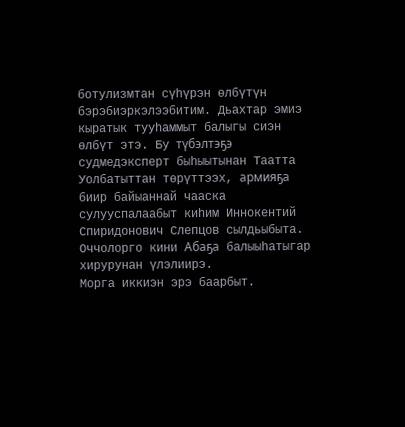ботулизмтан сүһүрэн өлбүтүн бэрэбиэркэлээбитим. Дьахтар эмиэ кыратык тууһаммыт балыгы сиэн өлбүт этэ. Бу түбэлтэҕэ судмедэксперт быһыытынан Таатта Уолбатыттан төрүттээх, армияҕа биир байыаннай чааска сулууспалаабыт киһим Иннокентий Спиридонович Слепцов сылдьыбыта. Оччолорго кини Абаҕа балыыһатыгар хирурунан үлэлиирэ.
Морга иккиэн эрэ баарбыт.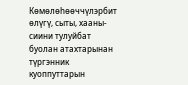Көмөлөһөөччүлэрбит өлүгү, сыты, хааны-сиини тулуйбат буолан атахтарынан түргэнник куоппуттарын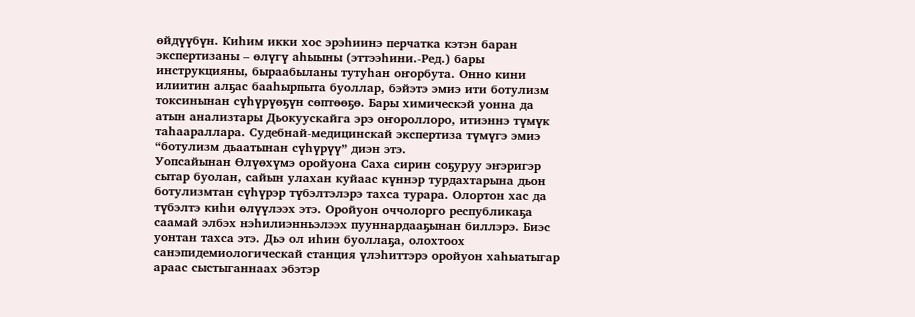өйдүүбүн. Киһим икки хос эрэһиинэ перчатка кэтэн баран экспертизаны – өлүгү аһыыны (эттээһини.-Ред.) бары инструкцияны, быраабыланы тутуһан оҥорбута. Онно кини илиитин алҕас бааһырпыта буоллар, бэйэтэ эмиэ ити ботулизм токсинынан сүһүрүөҕүн сөптөөҕө. Бары химическэй уонна да атын анализтары Дьокуускайга эрэ оҥороллоро, итиэннэ түмүк таһаараллара. Судебнай-медицинскай экспертиза түмүгэ эмиэ “ботулизм дьаатынан сүһүрүү” диэн этэ.
Уопсайынан Өлүөхүмэ оройуона Саха сирин соҕуруу эҥэригэр сытар буолан, сайын улахан куйаас күннэр турдахтарына дьон ботулизмтан сүһүрэр түбэлтэлэрэ тахса турара. Олортон хас да түбэлтэ киһи өлүүлээх этэ. Оройуон оччолорго республикаҕа саамай элбэх нэһилиэнньэлээх пууннардааҕынан биллэрэ. Биэс уонтан тахса этэ. Дьэ ол иһин буоллаҕа, олохтоох санэпидемиологическай станция үлэһиттэрэ оройуон хаһыатыгар араас сыстыганнаах эбэтэр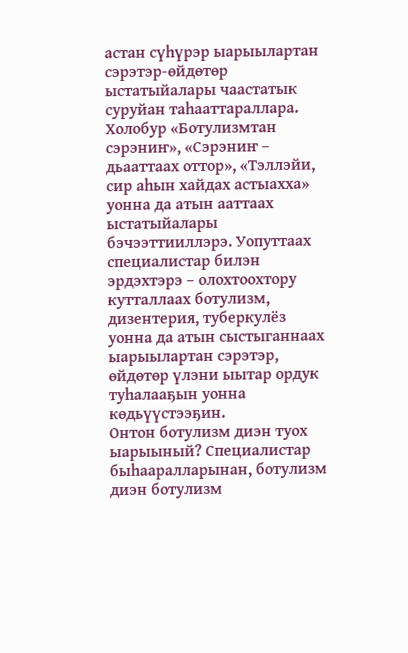астан сүһүрэр ыарыылартан сэрэтэр-өйдөтөр ыстатыйалары чаастатык суруйан таһааттараллара. Холобур «Ботулизмтан сэрэниҥ», «Сэрэниҥ – дьааттаах оттор», «Тэллэйи, сир аһын хайдах астыахха» уонна да атын ааттаах ыстатыйалары бэчээттииллэрэ. Уопуттаах специалистар билэн эрдэхтэрэ – олохтоохтору кутталлаах ботулизм, дизентерия, туберкулёз уонна да атын сыстыганнаах ыарыылартан сэрэтэр, өйдөтөр үлэни ыытар ордук туһалааҕын уонна көдьүүстээҕин.
Онтон ботулизм диэн туох ыарыыный? Специалистар быһааралларынан, ботулизм диэн ботулизм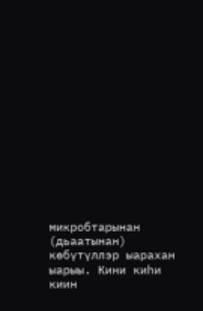микробтарынан (дьаатынан) көбүтүллэр ыарахан ыарыы. Кини киһи киин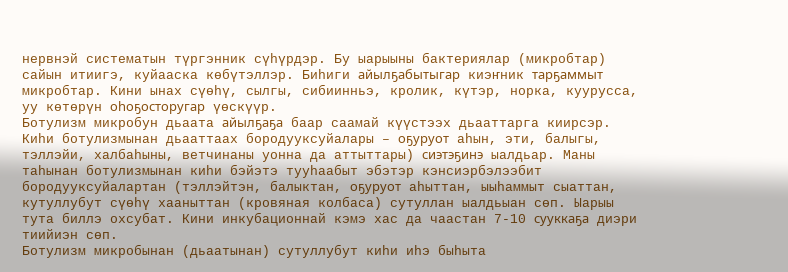нервнэй систематын түргэнник сүһүрдэр. Бу ыарыыны бактериялар (микробтар) сайын итиигэ, куйааска көбүтэллэр. Биһиги айылҕабытыгар киэҥник тарҕаммыт микробтар. Кини ынах сүөһү, сылгы, сибиинньэ, кролик, күтэр, норка, куурусса, уу көтөрүн оһоҕосторугар үөскүүр.
Ботулизм микробун дьаата айылҕаҕа баар саамай күүстээх дьааттарга киирсэр. Киһи ботулизмынан дьааттаах бородууксуйалары – оҕуруот аһын, эти, балыгы, тэллэйи, халбаһыны, ветчинаны уонна да аттыттары) сиэтэҕинэ ыалдьар. Маны таһынан ботулизмынан киһи бэйэтэ тууһаабыт эбэтэр кэнсиэрбэлээбит бородууксуйалартан (тэллэйтэн, балыктан, оҕуруот аһыттан, ыыһаммыт сыаттан, кутуллубут сүөһү хааныттан (кровяная колбаса) сутуллан ыалдьыан сөп. Ыарыы тута биллэ охсубат. Кини инкубационнай кэмэ хас да чаастан 7-10 сууккаҕа диэри тиийиэн сөп.
Ботулизм микробынан (дьаатынан) сутуллубут киһи иһэ быһыта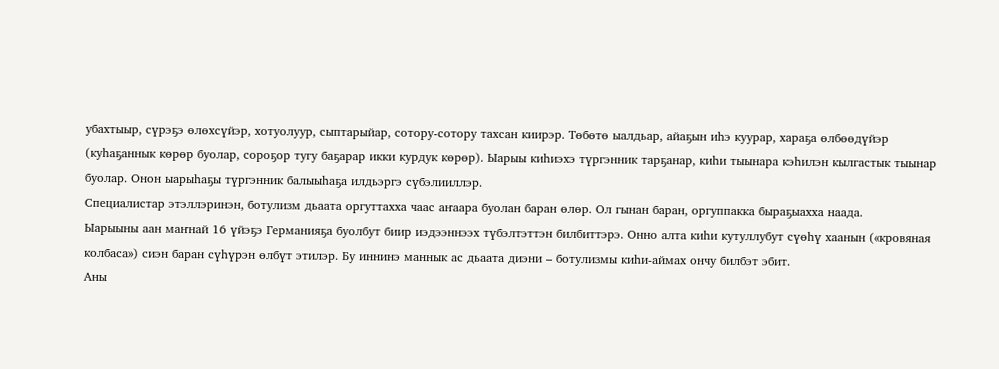убахтыыр, сүрэҕэ өлөхсүйэр, хотуолуур, сыптарыйар, сотору-сотору тахсан киирэр. Төбөтө ыалдьар, айаҕын иһэ куурар, хараҕа өлбөөдүйэр (куһаҕаннык көрөр буолар, сороҕор тугу баҕарар икки курдук көрөр). Ыарыы киһиэхэ түргэнник тарҕанар, киһи тыынара кэһилэн кылгастык тыынар буолар. Онон ыарыһаҕы түргэнник балыыһаҕа илдьэргэ сүбэлииллэр.
Специалистар этэллэринэн, ботулизм дьаата оргуттахха чаас аҥаара буолан баран өлөр. Ол гынан баран, оргуппакка быраҕыахха наада.
Ыарыыны аан маҥнай 16 үйэҕэ Германияҕа буолбут биир иэдээннээх түбэлтэттэн билбиттэрэ. Онно алта киһи кутуллубут сүөһү хаанын («кровяная колбаса») сиэн баран сүһүрэн өлбүт этилэр. Бу иннинэ маннык ас дьаата диэни – ботулизмы киһи-аймах ончу билбэт эбит.
Аны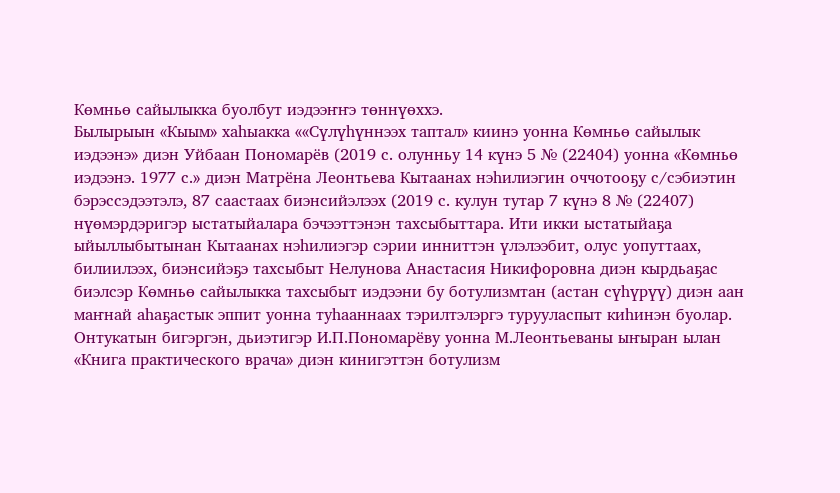Көмньө сайылыкка буолбут иэдээҥҥэ төннүөххэ.
Былырыын «Кыым» хаһыакка ««Сүлүһүннээх таптал» киинэ уонна Көмньө сайылык иэдээнэ» диэн Уйбаан Пономарёв (2019 с. олунньу 14 күнэ 5 № (22404) уонна «Көмньө иэдээнэ. 1977 с.» диэн Матрёна Леонтьева Кытаанах нэһилиэгин оччотооҕу с/сэбиэтин бэрэссэдээтэлэ, 87 саастаах биэнсийэлээх (2019 с. кулун тутар 7 күнэ 8 № (22407) нүөмэрдэригэр ыстатыйалара бэчээттэнэн тахсыбыттара. Ити икки ыстатыйаҕа ыйыллыбытынан Кытаанах нэһилиэгэр сэрии инниттэн үлэлээбит, олус уопуттаах, билиилээх, биэнсийэҕэ тахсыбыт Нелунова Анастасия Никифоровна диэн кырдьаҕас биэлсэр Көмньө сайылыкка тахсыбыт иэдээни бу ботулизмтан (астан сүһүрүү) диэн аан маҥнай аһаҕастык эппит уонна туһааннаах тэрилтэлэргэ турууласпыт киһинэн буолар. Онтукатын бигэргэн, дьиэтигэр И.П.Пономарёву уонна М.Леонтьеваны ыҥыран ылан «Книга практического врача» диэн кинигэттэн ботулизм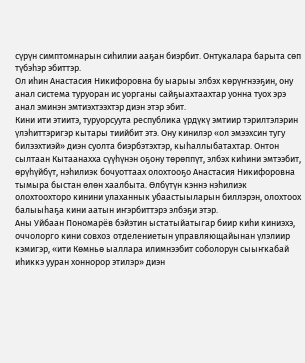сүрүн симптомнарын сиһилии ааҕан биэрбит. Онтукалара барыта сөп түбэһэр эбиттэр.
Ол иһин Анастасия Никифоровна бу ыарыы элбэх көрүҥнээҕин, ону анал система туруоран ис уорганы сайҕыахтаахтар уонна туох эрэ анал эминэн эмтиэхтээхтэр диэн этэр эбит.
Кини ити этиитэ, туруорсуута республика үрдүкү эмтиир тэрилтэлэрин үлэһиттэригэр кытары тиийбит этэ. Ону кинилэр «ол эмээхсин тугу билээхтиэй» диэн суолта биэрбэтэхтэр, кыһаллыбатахтар. Онтон сылтаан Кытаанахха сүүһүнэн оҕону төрөппүт, элбэх киһини эмтээбит, өрүһүйбүт, нэһилиэк бочуоттаах олохтооҕо Анастасия Никифоровна тымыра быстан өлөн хаалбыта. Өлбүтүн кэннэ нэһилиэк олохтоохторо кинини улаханнык убаастыыларын биллэрэн, олохтоох балыыһаҕа кини аатын иҥэрбиттэрэ элбэҕи этэр.
Аны Уйбаан Пономарёв бэйэтин ыстатыйатыгар биир киһи киниэхэ, оччолорго кини совхоз отделениетын управляющайынан үлэлиир кэмигэр, «ити Көмньө ыаллара илимнээбит соболорун сыыҥкабай иһиккэ ууран хоннорор этилэр» диэн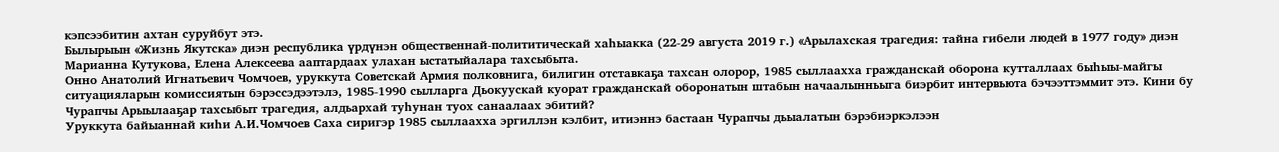кэпсээбитин ахтан суруйбут этэ.
Былырыын «Жизнь Якутска» диэн республика үрдүнэн общественнай-полититическай хаһыакка (22-29 августа 2019 г.) «Арылахская трагедия: тайна гибели людей в 1977 году» диэн Марианна Кутукова, Елена Алексеева ааптардаах улахан ыстатыйалара тахсыбыта.
Онно Анатолий Игнатьевич Чомчоев, уруккута Советскай Армия полковнига, билигин отставкаҕа тахсан олорор, 1985 сыллаахха гражданскай оборона кутталлаах быһыы-майгы ситуацияларын комиссиятын бэрэссэдээтэлэ, 1985-1990 сылларга Дьокуускай куорат гражданскай оборонатын штабын начаалынньыга биэрбит интервьюта бэчээттэммит этэ. Кини бу Чурапчы Арыылааҕар тахсыбыт трагедия, алдьархай туһунан туох санаалаах эбитий?
Уруккута байыаннай киһи А.И.Чомчоев Саха сиригэр 1985 сыллаахха эргиллэн кэлбит, итиэннэ бастаан Чурапчы дьыалатын бэрэбиэркэлээн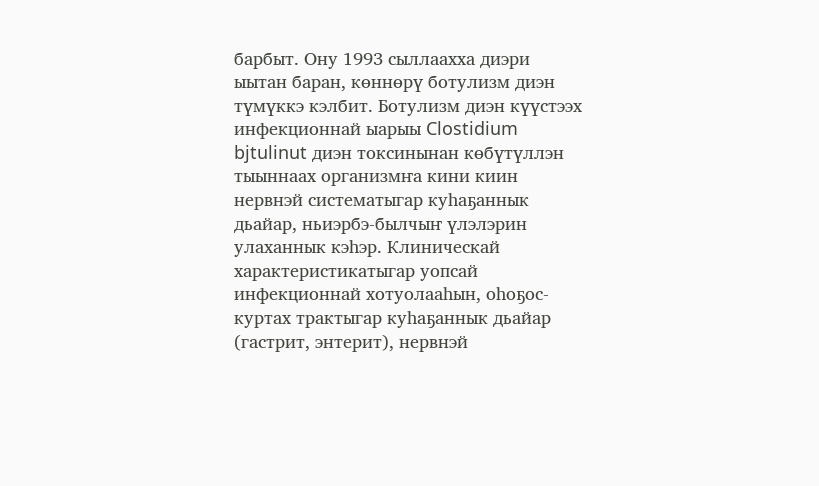барбыт. Ону 1993 сыллаахха диэри ыытан баран, көннөрү ботулизм диэн түмүккэ кэлбит. Ботулизм диэн күүстээх инфекционнай ыарыы Clostidium bjtulinut диэн токсинынан көбүтүллэн тыыннаах организмҥа кини киин нервнэй систематыгар куһаҕаннык дьайар, ньиэрбэ-былчыҥ үлэлэрин улаханнык кэһэр. Клиническай характеристикатыгар уопсай инфекционнай хотуолааһын, оһоҕос-куртах трактыгар куһаҕаннык дьайар (гастрит, энтерит), нервнэй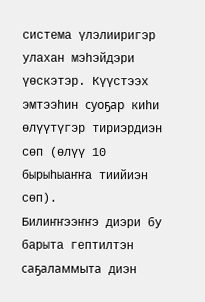система үлэлииригэр улахан мэһэйдэри үөскэтэр. Күүстээх эмтээһин суоҕар киһи өлүүтүгэр тириэрдиэн сөп (өлүү 10 бырыһыаҥҥа тиийиэн сөп).
Билиҥҥээҥҥэ диэри бу барыта гептилтэн саҕаламмыта диэн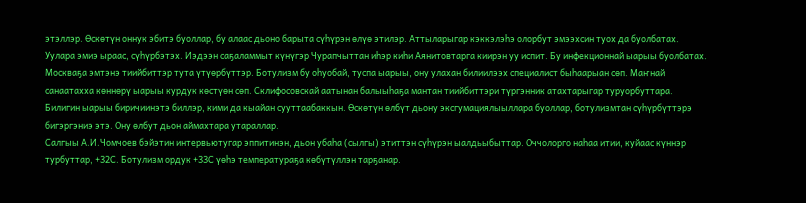этэллэр. Өскөтүн оннук эбитэ буоллар, бу алаас дьоно барыта сүһүрэн өлүө этилэр. Аттыларыгар кэккэлэһэ олорбут эмээхсин туох да буолбатах. Уулара эмиэ ыраас, сүһүрбэтэх. Иэдээн саҕаламмыт күнүгэр Чурапчыттан иһэр киһи Аянитовтарга киирэн уу испит. Бу инфекционнай ыарыы буолбатах.
Москваҕа эмтэнэ тиийбиттэр тута үтүөрбүттэр. Ботулизм бу оһуобай, туспа ыарыы, ону улахан билиилээх специалист быһаарыан сөп. Маҥнай санаатахха көннөрү ыарыы курдук көстүөн сөп. Склифосовскай аатынан балыыһаҕа мантан тиийбиттэри түргэнник атахтарыгар туруорбуттара. Билигин ыарыы биричиинэтэ биллэр, кими да кыайан сууттаабаккын. Өскөтүн өлбүт дьону эксгумациялыыллара буоллар, ботулизмтан сүһүрбүттэрэ бигэргэниэ этэ. Ону өлбут дьон аймахтара утараллар.
Салгыы А.И.Чомчоев бэйэтин интервьютугар эппитинэн, дьон убаһа (сылгы) этиттэн сүһүрэн ыалдьыбыттар. Оччолорго наһаа итии, куйаас күннэр турбуттар, +32С. Ботулизм ордук +33С үөһэ температураҕа көбүтүллэн тарҕанар.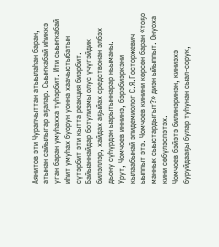Аянитов эти Чурапчыттан атыылаһан баран, атынан сайылыгар аҕалар. Сыыҥкабай иһиккэ уган баран умуһахха түһэрбит. Ити сыыҥкабай иһит умуһах буорун уонна хаачыстыбатын сүтэрбит эти кытта реакция биэрбит.
Байыаннайдар ботулизмы олус үчүгэйдик билэллэр, хайдах аҕыйах средствонан элбэх дьону сүһүрдэн ыарытыннарар ньыманы.
Урут, Чомчоев иннинэ, бэрэбиэркэни кылаабынай эпидемиолог С.Я.Госторжевич ыыппыт этэ. Чомчоев кинини көрсөн баран «тоҕо маннык сыыстардыгыт?» диэн ыйыппыт. Онуоха кини сөбүлэспэтэх.
Чомчоев бэйэтэ билинэринэн, киниэхэ буруйдааҕы булар туһунан сыал-сорук,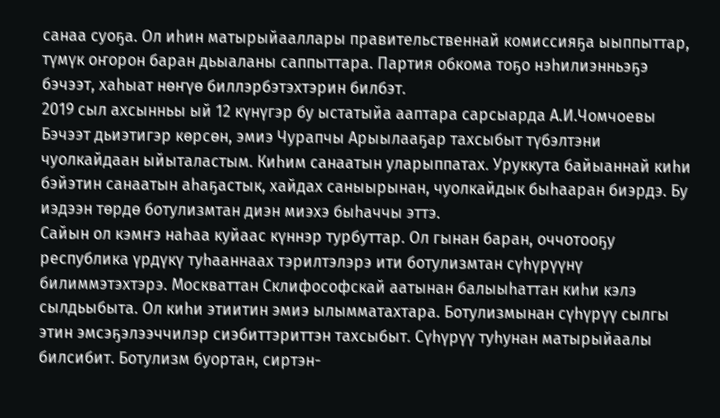санаа суоҕа. Ол иһин матырыйааллары правительственнай комиссияҕа ыыппыттар, түмүк оҥорон баран дьыаланы саппыттара. Партия обкома тоҕо нэһилиэнньэҕэ бэчээт, хаһыат нөҥүө биллэрбэтэхтэрин билбэт.
2019 сыл ахсынньы ый 12 күнүгэр бу ыстатыйа ааптара сарсыарда А.И.Чомчоевы Бэчээт дьиэтигэр көрсөн, эмиэ Чурапчы Арыылааҕар тахсыбыт түбэлтэни чуолкайдаан ыйыталастым. Киһим санаатын уларыппатах. Уруккута байыаннай киһи бэйэтин санаатын аһаҕастык, хайдах саныырынан, чуолкайдык быһааран биэрдэ. Бу иэдээн төрдө ботулизмтан диэн миэхэ быһаччы эттэ.
Сайын ол кэмҥэ наһаа куйаас күннэр турбуттар. Ол гынан баран, оччотооҕу республика үрдүкү туһааннаах тэрилтэлэрэ ити ботулизмтан сүһүрүүнү билиммэтэхтэрэ. Москваттан Склифософскай аатынан балыыһаттан киһи кэлэ сылдьыбыта. Ол киһи этиитин эмиэ ылымматахтара. Ботулизмынан сүһүрүү сылгы этин эмсэҕэлээччилэр сиэбиттэриттэн тахсыбыт. Сүһүрүү туһунан матырыйаалы билсибит. Ботулизм буортан, сиртэн-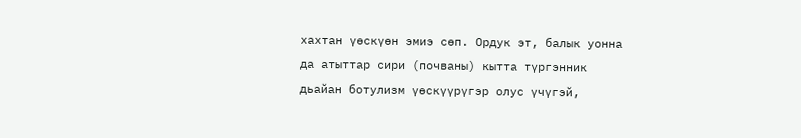хахтан үөскүөн эмиэ сөп. Ордук эт, балык уонна да атыттар сири (почваны) кытта түргэнник дьайан ботулизм үөскүүрүгэр олус үчүгэй,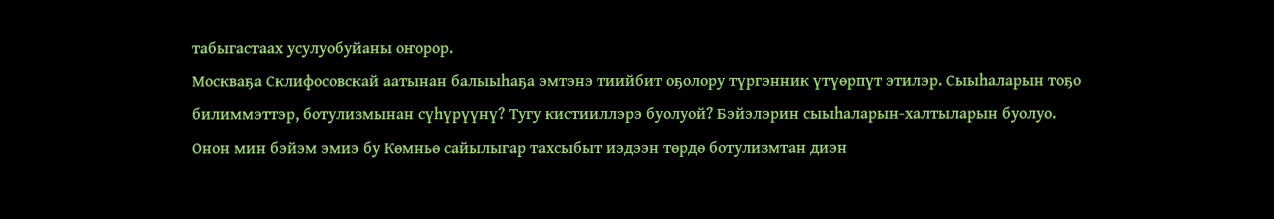табыгастаах усулуобуйаны оҥорор.
Москваҕа Склифосовскай аатынан балыыһаҕа эмтэнэ тиийбит оҕолору түргэнник үтүөрпүт этилэр. Сыыһаларын тоҕо билиммэттэр, ботулизмынан сүһүрүүнү? Тугу кистииллэрэ буолуой? Бэйэлэрин сыыһаларын-халтыларын буолуо.
Онон мин бэйэм эмиэ бу Көмньө сайылыгар тахсыбыт иэдээн төрдө ботулизмтан диэн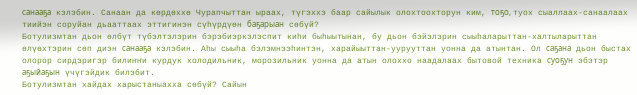санааҕа кэлэбин. Санаан да көрдөххө Чурапчыттан ыраах, түгэххэ баар сайылык олохтоохторун ким, тоҕо, туох сыаллаах-санаалаах тиийэн соруйан дьааттаах эттигинэн сүһүрдүөн баҕарыан сөбүй?
Ботулизмтан дьон өлбүт түбэлтэлэрин бэрэбиэркэлэспит киһи быһыытынан, бу дьон бэйэлэрин сыыһаларыттан-халтыларыттан өлүөхтэрин сөп диэн санааҕа кэлэбин. Аһы сыыһа бэлэмнээһинтэн, харайыыттан-уурууттан уонна да атынтан. Ол саҕана дьон быстах олорор сирдэригэр билиҥҥи курдук холодильник, морозильник уонна да атын олоххо наадалаах бытовой техника суоҕун эбэтэр аҕыйаҕын үчүгэйдик билэбит.
Ботулизмтан хайдах харыстаныахха сөбүй? Сайын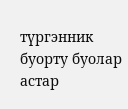түргэнник буорту буолар астар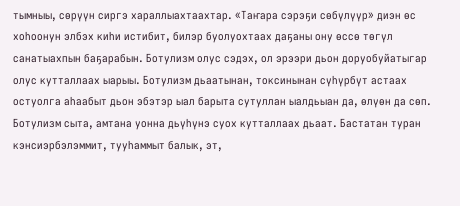тымныы, сөрүүн сиргэ хараллыахтаахтар. «Таҥара сэрэҕи сөбүлүүр» диэн өс хоһоонун элбэх киһи истибит, билэр буолуохтаах даҕаны ону өссө төгүл санатыахпын баҕарабын. Ботулизм олус сэдэх, ол эрээри дьон доруобуйатыгар олус кутталлаах ыарыы. Ботулизм дьаатынан, токсинынан сүһүрбүт астаах остуолга аһаабыт дьон эбэтэр ыал барыта сутуллан ыалдьыан да, өлүөн да сөп. Ботулизм сыта, амтана уонна дьүһүнэ суох кутталлаах дьаат. Бастатан туран кэнсиэрбэлэммит, тууһаммыт балык, эт,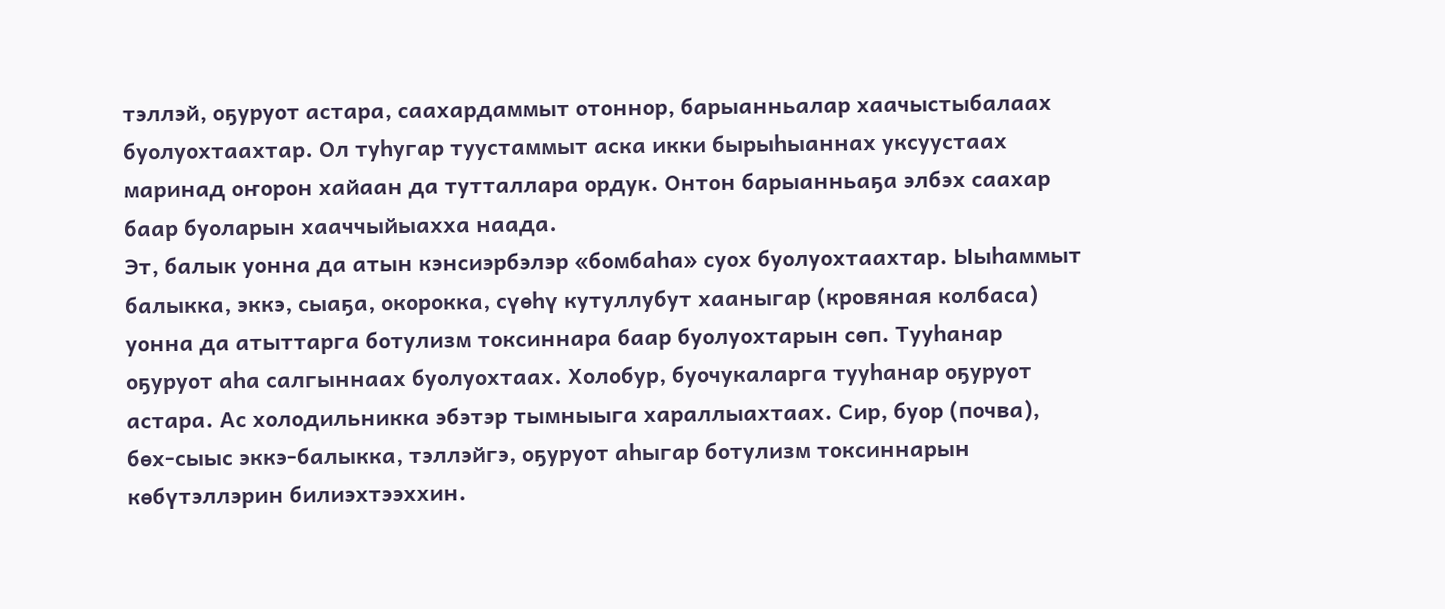тэллэй, оҕуруот астара, саахардаммыт отоннор, барыанньалар хаачыстыбалаах буолуохтаахтар. Ол туһугар туустаммыт аска икки бырыһыаннах уксуустаах маринад оҥорон хайаан да тутталлара ордук. Онтон барыанньаҕа элбэх саахар баар буоларын хааччыйыахха наада.
Эт, балык уонна да атын кэнсиэрбэлэр «бомбаһа» суох буолуохтаахтар. Ыыһаммыт балыкка, эккэ, сыаҕа, окорокка, сүөһү кутуллубут хааныгар (кровяная колбаса) уонна да атыттарга ботулизм токсиннара баар буолуохтарын сөп. Тууһанар оҕуруот аһа салгыннаах буолуохтаах. Холобур, буочукаларга тууһанар оҕуруот астара. Ас холодильникка эбэтэр тымныыга хараллыахтаах. Сир, буор (почва), бөх-сыыс эккэ-балыкка, тэллэйгэ, оҕуруот аһыгар ботулизм токсиннарын көбүтэллэрин билиэхтээххин.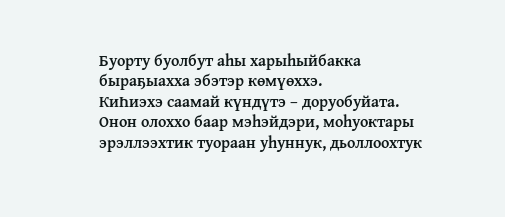Буорту буолбут аһы харыһыйбакка быраҕыахха эбэтэр көмүөххэ.
КиҺиэхэ саамай күндүтэ – доруобуйата. Онон олоххо баар мэһэйдэри, моһуоктары эрэллээхтик туораан уһуннук, дьоллоохтук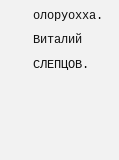олоруохха.
Виталий СЛЕПЦОВ.